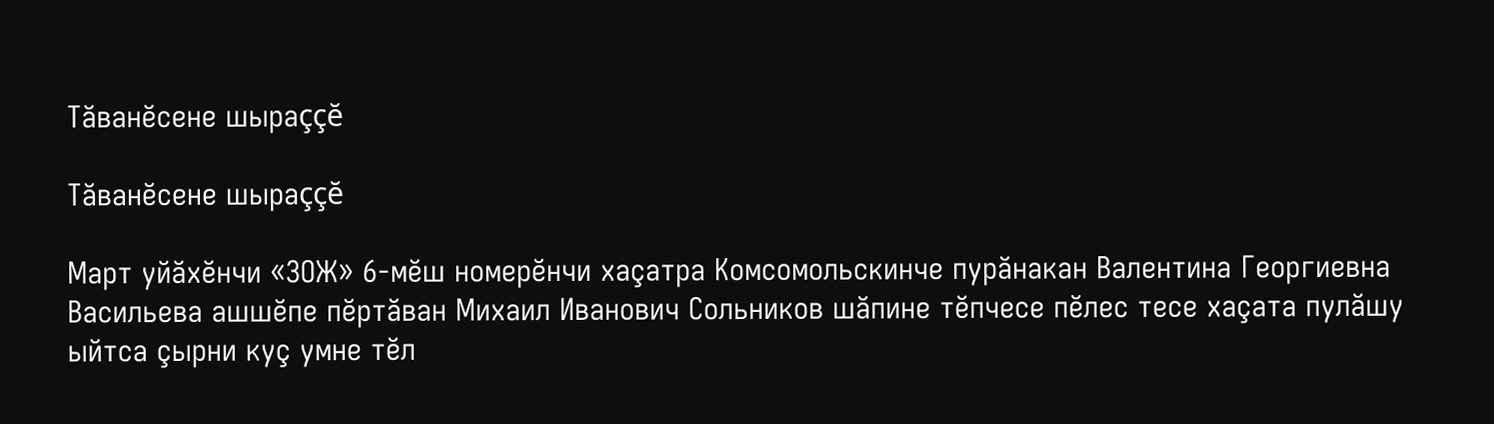Тăванĕсене шыраççĕ

Тăванĕсене шыраççĕ

Март уйăхĕнчи «ЗОЖ» 6-мĕш номерĕнчи хаçатра Комсомольскинче пурăнакан Валентина Георгиевна Васильева ашшĕпе пĕртăван Михаил Иванович Сольников шăпине тĕпчесе пĕлес тесе хаçата пулăшу ыйтса çырни куç умне тĕл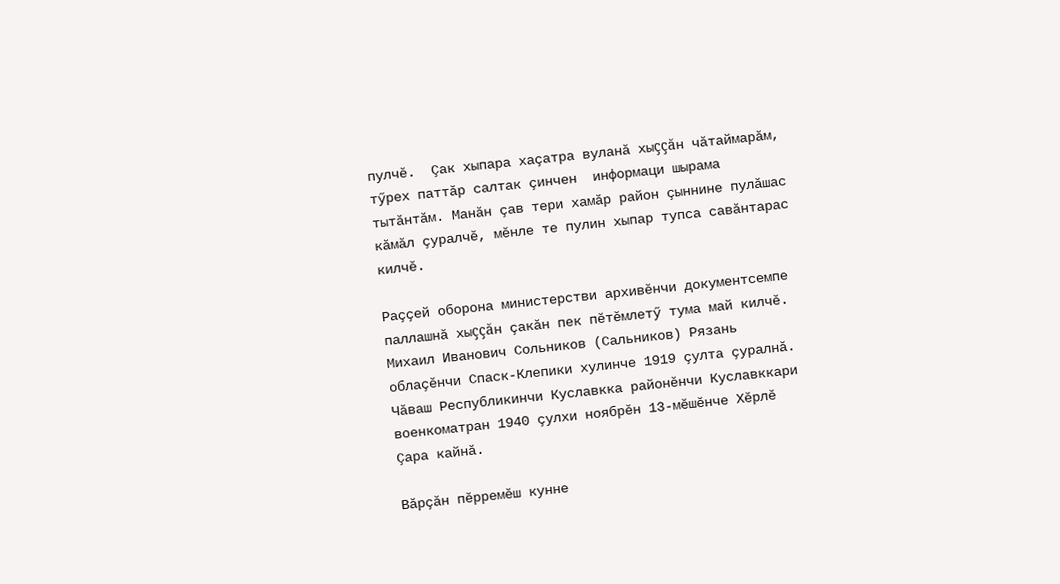пулчĕ.  Çак хыпара хаçатра вуланă хыççăн чăтаймарăм, тӳрех паттăр салтак çинчен  информаци шырама тытăнтăм. Манăн çав тери хамăр район çыннине пулăшас кăмăл çуралчĕ, мĕнле те пулин хыпар тупса савăнтарас килчĕ.

Раççей оборона министерстви архивĕнчи документсемпе паллашнă хыççăн çакăн пек пĕтĕмлетӳ тума май килчĕ. Михаил Иванович Сольников (Сальников) Рязань облаçĕнчи Спаск-Клепики хулинче 1919 çулта çуралнă. Чăваш Республикинчи Куславкка районĕнчи Куславккари военкоматран 1940 çулхи ноябрĕн 13-мĕшĕнче Хĕрлĕ Çара кайнă.

Вăрçăн пĕрремĕш кунне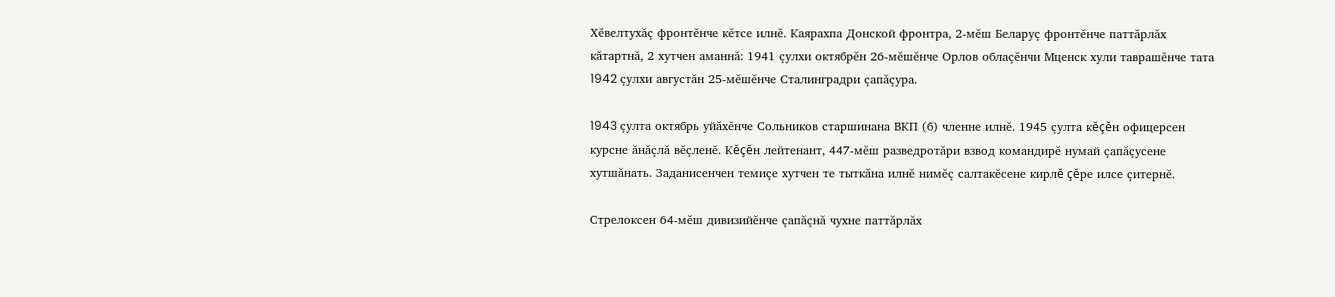Хĕвелтухăç фронтĕнче кĕтсе илнĕ. Каярахпа Донской фронтра, 2-мĕш Беларуç фронтĕнче паттăрлăх кăтартнă, 2 хутчен аманнă: 1941 çулхи октябрĕн 26-мĕшĕнче Орлов облаçĕнчи Мценск хули таврашĕнче тата 1942 çулхи августăн 25-мĕшĕнче Сталинградри çапăçура.

1943 çулта октябрь уйăхĕнче Сольников старшинана ВКП (б) членне илнĕ. 1945 çулта кĕçĕн офицерсен курсне ăнăçлă вĕçленĕ. Кĕçĕн лейтенант, 447-мĕш разведротăри взвод командирĕ нумай çапăçусене хутшăнать. Заданисенчен темиçе хутчен те тыткăна илнĕ нимĕç салтакĕсене кирлĕ çĕре илсе çитернĕ.

Стрелоксен 64-мĕш дивизийĕнче çапăçнă чухне паттăрлăх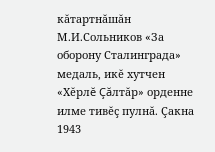кăтартнăшăн М.И.Сольников «За оборону Сталинграда» медаль, икĕ хутчен «Хĕрлĕ Çăлтăр» орденне илме тивĕç пулнă. Çакна 1943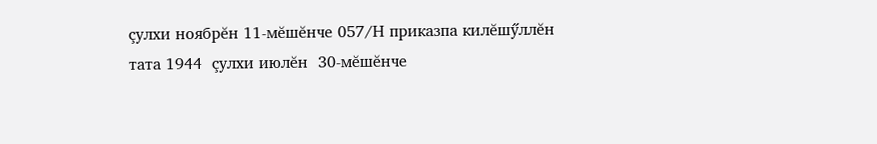çулхи ноябрĕн 11-мĕшĕнче 057/Н приказпа килĕшӳллĕн тата 1944  çулхи июлĕн  30-мĕшĕнче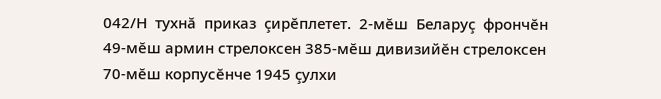042/Н  тухнă  приказ  çирĕплетет.  2-мĕш  Беларуç  фрончĕн 49-мĕш армин стрелоксен 385-мĕш дивизийĕн стрелоксен 70-мĕш корпусĕнче 1945 çулхи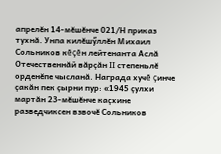апрелĕн 14-мĕшĕнче 021/Н приказ тухнă. Унпа килĕшӳллĕн Михаил Сольников кĕçĕн лейтенанта Аслă Отечественнăй вăрçăн II степеньлĕ орденĕпе чысланă. Награда хучĕ çинче çакăн пек çырни пур: «1945 çулхи мартăн 23-мĕшĕнче каçхине разведчиксен взвочĕ Сольников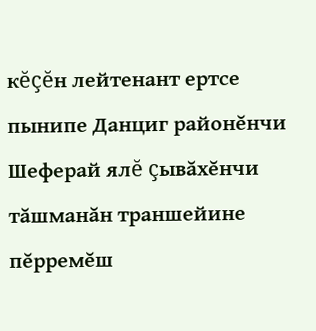кĕçĕн лейтенант ертсе пынипе Данциг районĕнчи Шеферай ялĕ çывăхĕнчи тăшманăн траншейине пĕрремĕш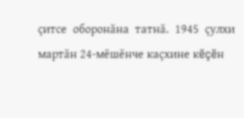çитсе  оборонăна  татнă.  1945  çулхи  мартăн 24-мĕшĕнче каçхине кĕçĕн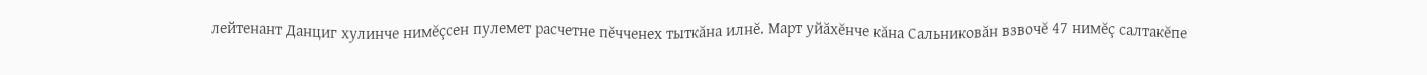лейтенант Данциг хулинче нимĕçсен пулемет расчетне пĕчченех тыткăна илнĕ. Март уйăхĕнче кăна Сальниковăн взвочĕ 47 нимĕç салтакĕпе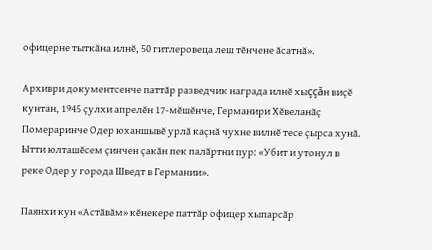офицерне тыткăна илнĕ, 50 гитлеровеца леш тĕнчене ăсатнă».

Архиври документсенче паттăр разведчик награда илнĕ хыççăн виçĕ кунтан, 1945 çулхи апрелĕн 17-мĕшĕнче, Германири Хĕвеланăç Помераринче Одер юханшывĕ урлă каçнă чухне вилнĕ тесе çырса хунă.  Ытти юлташĕсем çинчен çакăн пек палăртни пур: «Убит и утонул в реке Одер у города Шведт в Германии».

Паянхи кун «Астăвăм» кĕнекере паттăр офицер хыпарсăр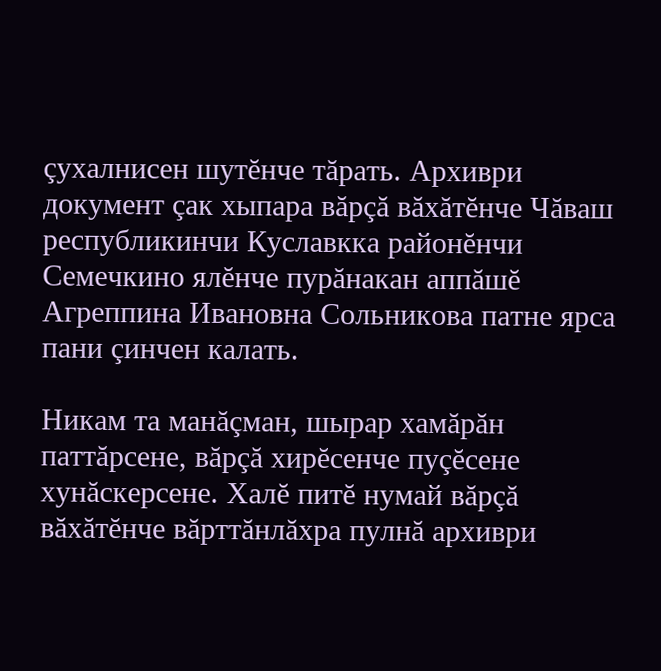çухалнисен шутĕнче тăрать. Архиври документ çак хыпара вăрçă вăхăтĕнче Чăваш республикинчи Куславкка районĕнчи Семечкино ялĕнче пурăнакан аппăшĕ Агреппина Ивановна Сольникова патне ярса пани çинчен калать.

Никам та манăçман, шырар хамăрăн паттăрсене, вăрçă хирĕсенче пуçĕсене хунăскерсене. Халĕ питĕ нумай вăрçă вăхăтĕнче вăрттăнлăхра пулнă архиври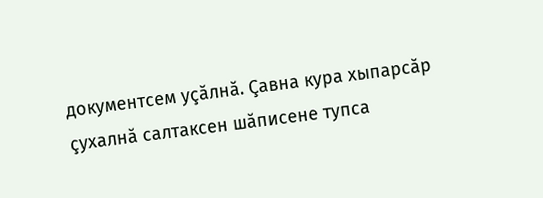документсем уçăлнă. Çавна кура хыпарсăр çухалнă салтаксен шăписене тупса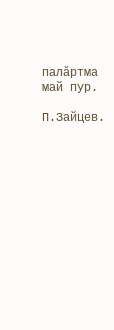палăртма май пур.

П.Зайцев.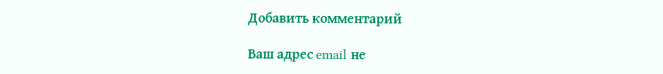Добавить комментарий

Ваш адрес email не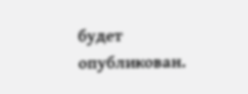будет опубликован.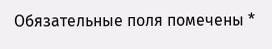Обязательные поля помечены *